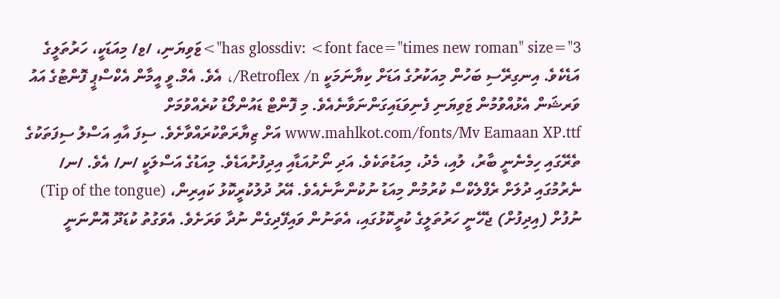has glossdiv: <font face="times new roman" size="3">ޱަވިޔަނި، /ޱ/ މިއަޑަކީ، ހަރުތަލީގެ އަޑެކެވެ. އިނގިރޭސި ބަހުން މިއަކުރުގެ އަޑަށް ކިޔާނަމަކީ Retroflex /n/، އެވެ. އެމް.ވީ އީމާން އެކްސްޕީ ފޮންޓުގެ އައު ވަރޝަން އެޅުއްވުމުން ޱަވިޔަނި ފެނިވަޑައިގަންނަވާނެއެވެ. މި ފޮންޓް ޑައުންލޯޑު ކުރެއްވުމަށް www.mahlkot.com/fonts/Mv Eamaan XP.ttf އަށް ޒިޔާރަތްކުރައްވާށެވެ. ސިފަ އާއި އަސްލު ސިފަތަކުގެ ތެރޭގައި ހިމެނެނީ ބާރު، ލުއި، މެދު، މިއަޑުތަކެވެ. އަދި ނޯށުއަޑާއި އިދިފުށުއަޑެވެ. މިއަޑުގެ އަސްލަކީ /ނ/ އެވެ. /ނ/ ނެރުމުގައި ދުލަށް ރެފްލެކްސް ކުރުމުން މިއަޑު ނުކުންނާނެއެވެ. އޭރު ދުލުކުރީކޮޅު ކައިރިން، (Tip of the tongue) ނުފުށް (އިދިފުށް) ޖެހޭނީ ހަރުތަލީގެ ކުރީކޮޅުގައި، އެތަނުން ވައިފޭދިގެން ނުދާ ވަރަށެވެ. އެވަގުތު ކުޑަދޫ އޮންނަނީ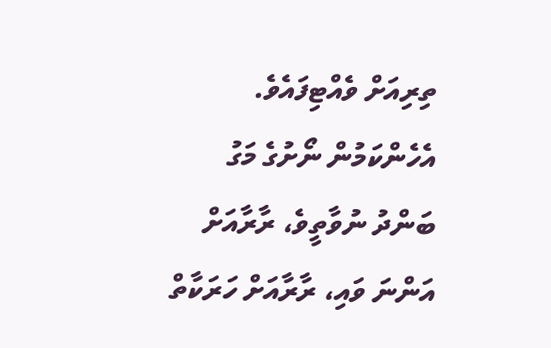ތިރިއަށް ވެއްޓިފައެވެ. އެހެންކަމުން ނޯށުގެ މަގު ބަންދު ނުވާތީވެ، ރާރާއަށް އަންނަ ވައި، ރާރާއަށް ހަރަކާތް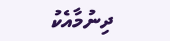ދިނުމާއެކު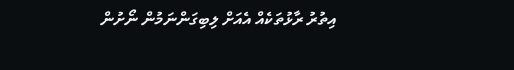އިތުރު ރާޅުތަކެއް އެއަށް ލިބިގަންނަމުން ނޯށުން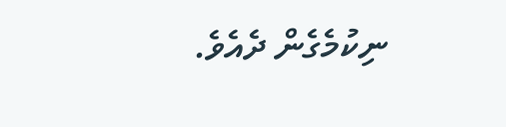ނިކުމެގެން ދެއެވެ.